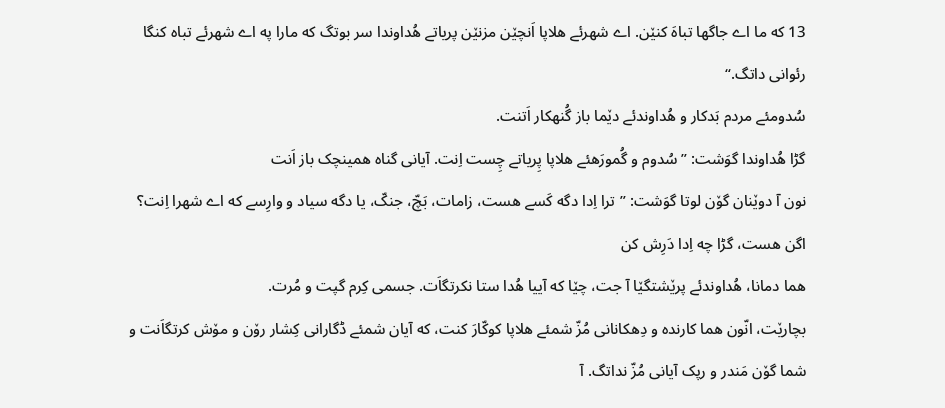13 که ما اے جاگها تباهَ کنێن. اے شهرئے هلاپا اَنچێن مزنێن پریاتے هُداوندا سر بوتگ که مارا په اے شهرئے تباه کنگا رئوانی داتگ.“
سُدومئے مردم بَدکار و هُداوندئے دێما باز گُنهکار اَتنت.
گڑا هُداوندا گوَشت: ”سُدوم و گُمورَهئے هلاپا پِریاتے چِست اِنت. آیانی گناه همینچک باز اَنت
نون آ دوێنان گۆن لوتا گوَشت: ”ترا اِدا دگه کَسے هست، زامات، بَچّ، جنکّ، یا دگه سیاد و وارِسے که اے شهرا اِنت؟ اگن هست، گڑا چه اِدا دَرِش کن
هما دمانا، هُداوندئے پرێشتگێا آ جت، چێا که آییا هُدا ستا نکرتگاَت. جسمی کِرم گپت و مُرت.
بچارێت، انّون هما کارنده و دِهکانانی مُزّ شمئے هلاپا کوکّارَ کنت، که آیان شمئے ڈگارانی کِشار رۆن و مۆش کرتگاَنت و شما گۆن مَندر و رپک آیانی مُزّ نداتگ. آ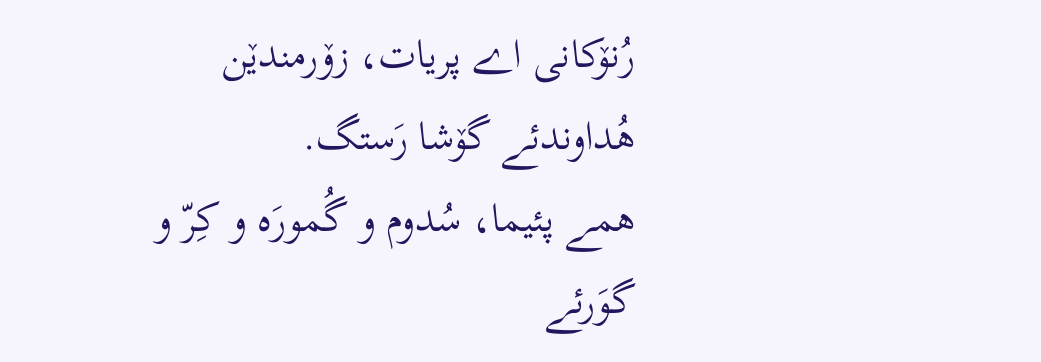رُنۆکانی اے پریات، زۆرمندێن هُداوندئے گۆشا رَستگ.
همے پئیما، سُدوم و گُمورَه و کِرّ و گوَرئے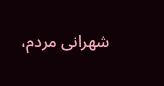شهرانی مردم،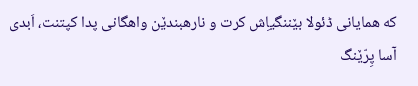که همایانی ڈئولا بێننگیاِش کرت و نارهبندێن واهگانی پدا کپتنت، اَبدی آسا پِرّێنگ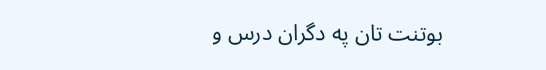بوتنت تان په دگران درس و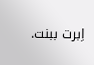اِبرت ببنت.